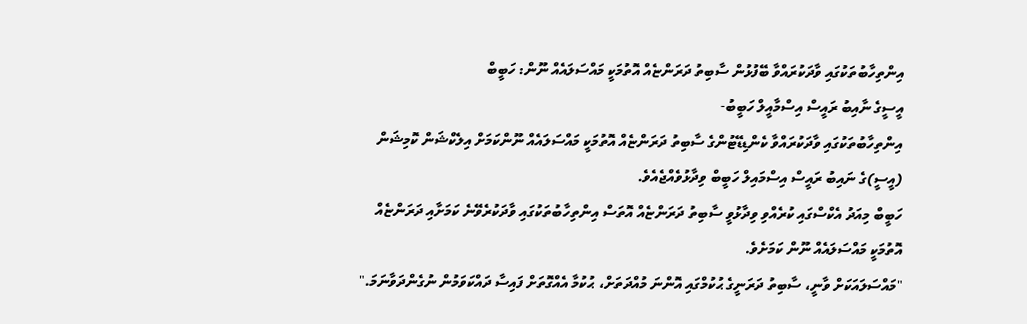އިންތިހާބުތަކުގައި ވާދަކުރައްވާ ބޭފުޅުން ސާބިތު ދަރަންޏެއް އޮތުމަކީ މައްސަލައެއް ނޫން: ހަބީބް
އީސީގެ ނާއިބު ރައީސް އިސްމާއީލް ހަބީބު-
އިންތިހާބުތަކުގައި ވާދަކުރައްވާ ކެންޑިޑޭޓުންގެ ސާބިތު ދަރަންޏެއް އޮތުމަކީ މައްސަލައެއް ނޫންކަމަށް އިލެކްޝަން ކޮމިޝަން (އީސީ)ގެ ނައިބު ރައީސް އިސްމައިލް ހަބީބް ވިދާޅުވެއްޖެއެވެ.
ހަބީބް މިއަދު އެކްސްގައި ކުރެއްވި ވިދާޅުވީ ސާބިތު ދަރަންޏެއް އޮތަސް އިންތިހާބުތަކުގައި ވާދަކުރެވޭނެ ކަމަށާއި ދަރަންޏެއް އޮތުމަކީ މައްސަލައެއް ނޫން ކަމަށެވެ.
"މައްސަލައަކަށް ވާނީ، ސާބިތު ދަރަނީގެ ޙުކުމްގައި އޮންނަ މުއްދަތަށް، ޙުކުމާ އެއްގޮތަށް ފައިސާ ދައްކަވަމުން ނުގެންދަވާނަމަ."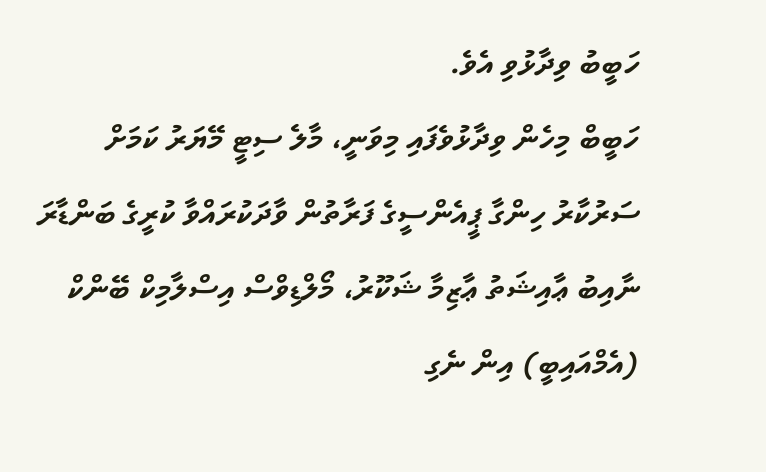ހަބީބު ވިދާޅުވި އެވެ.
ހަބީބް މިހެން ވިދާޅުވެފައި މިވަނީ، މާލެ ސިޓީ މޭޔަރު ކަމަށް ސަރުކާރު ހިންގާ ޕީއެންސީގެ ފަރާތުން ވާދަކުރައްވާ ކުރީގެ ބަންޑާރަ ނާއިބު ޢާއިޝަތު ޢާޒިމާ ޝަކޫރު، މޯލްޑިވްސް އިސްލާމިކް ބޭންކް (އެމްއައިބީ) އިން ނެގި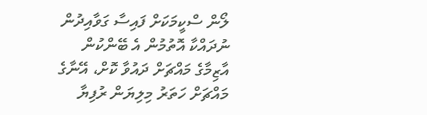ލޯން ސްކީމަކަށް ފައިސާ ގަވާއިދުން ނުދައްކާ އޮތުމުން އެ ބޭންކުން އާޒިމާގެ މައްޗަށް ދައުވާ ކޮށް، އޭނާގެ މައްޗަށް ހަތަރު މިލިޔަން ރުފިޔާ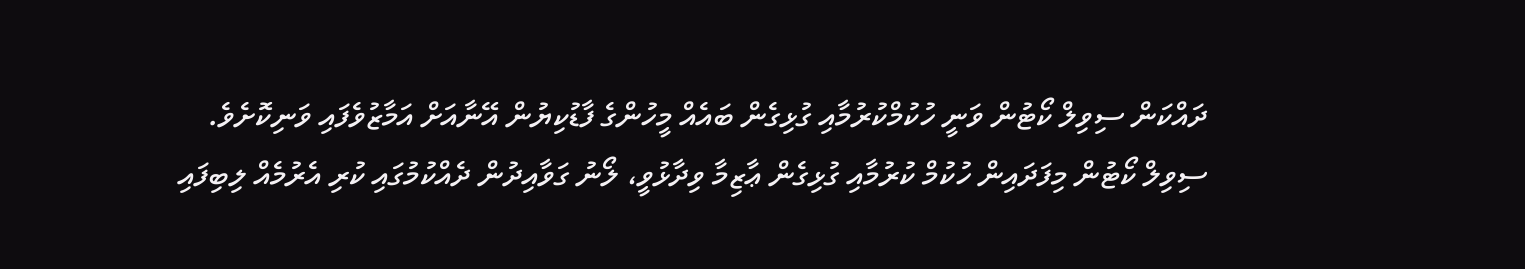ދައްކަން ސިވިލް ކޯޓުން ވަނީ ހުކުމްކުރުމާއި ގުޅިގެން ބައެއް މީހުންގެ ފާޑުކިޔުން އޭނާއަށް އަމާޒުވެފައި ވަނިކޮށެވެ.
ސިވިލް ކޯޓުން މިފަދައިން ހުކުމް ކުރުމާއި ގުޅިގެން ޢާޒިމާ ވިދާޅުވީ، ލޯނު ގަވާއިދުން ދެއްކުމުގައި ކުރި އެރުމެއް ލިބިފައި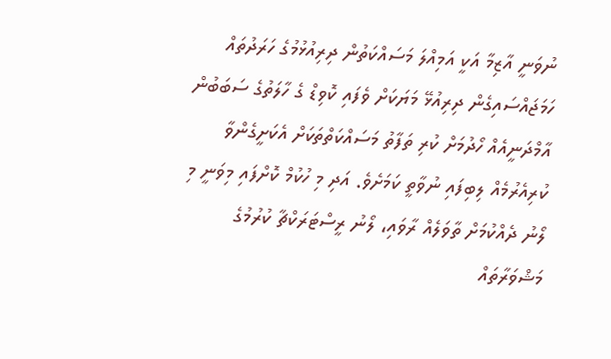ނުވަނީ އާޒިމާ އަކީ އަމިއްލަ މަސައްކަތުން ދިރިއުޅުމުގެ ހަރަދުތައް ހަމަޖައްސައިގެން ދިރިއުޅޭ މަޔަކަށް ވެފައި ކޮވިޑް ގެ ހާލަތުގެ ސަބަބުން އާމްދަނީއެއް ހޯދުމަށް ކުރި ތަފާތު މަސައްކަތްތަކަށް އެކަށީގެންވާ ކުރިއެރުމެއް ލިބިފައި ނުވާތީ ކަމަށެވެ. އަދި މި ހުކުމް ކޮށްފައި މިވަނީ މި ލޯނު ދެއްކުމަށް ތާވަލެއް ރާވައި، ލޯނު ރީސްޓަރަކްޗާ ކުރުމުގެ މަޝްވަރާތައް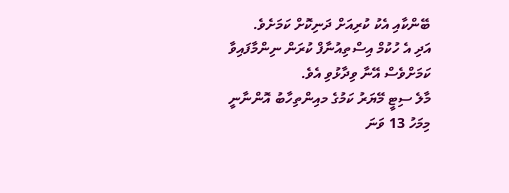ބޭންކާއި އެކު ކުރިއަށް ދަނިކޮށް ކަމަށެވެ.
އަދި އެ ހުކުމް އިސްތިއުނާފް ކުރަން ނިންމާފައިވާ ކަމަށްވެސް އޭނާ ވިދާޅުވި އެވެ.
މާލެ ސިޓީ މޭޔަރު ކަމުގެ މއިންތިހާބު އޮންނާނީ މިމަހު 13 ވަނަ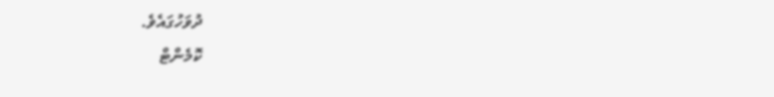ދުވަހުގައެވެ.
ކޮމެންޓް